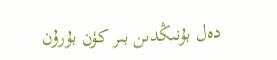دەل بۇنىڭدىن بىر كۈن بۇرۇن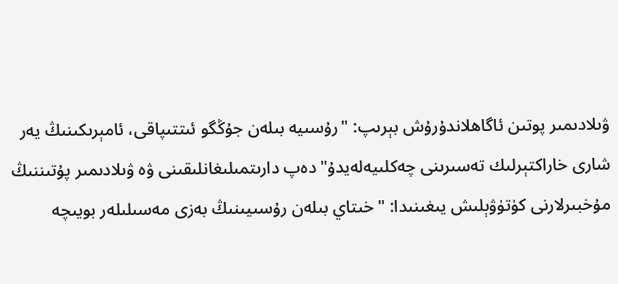ۋىلادىمىر پوتىن ئاگاھلاندۇرۇش بېرىپ: "رۇسىيە بىلەن جۇڭگو ئىتتىپاقى، ئامېرىكىنىڭ يەر شارى خاراكتېرلىك تەسىرىنى چەكلىيەلەيدۇ" دەپ دارىتمىلىغانلىقىنى ۋە ۋىلادىمىر پۇتىننىڭ مۇخبىرلارنى كۈتۈۋېلىش يىغىنىدا: " خىتاي بىلەن رۇسىيىنىڭ بەزى مەسىلىلەر بويىچە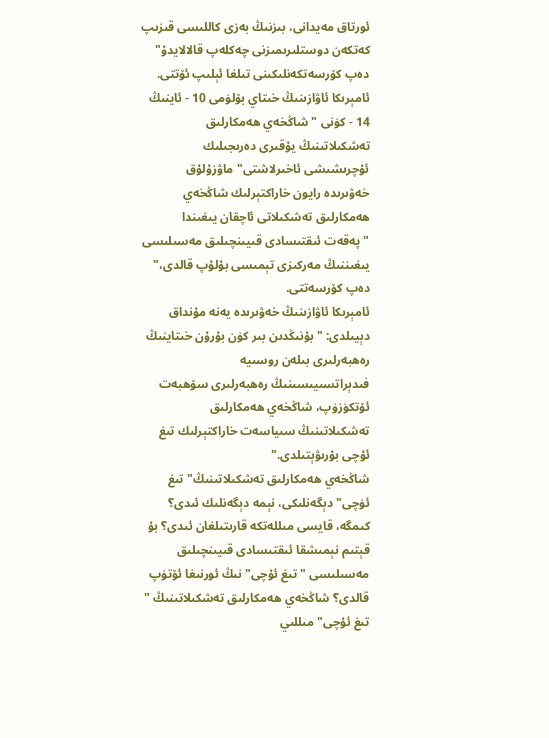ئورتاق مەيدانى، بىزنىڭ بەزى كاللىسى قىزىپ كەتكەن دوستلىرىمىزنى چەكلەپ قالالايدۇ" دەپ كۆرسەتكەنلىكىنى تىلغا ئېلىپ ئۆتتى.
ئامېرىكا ئاۋازىنىڭ خىتاي بۆلۈمى 10 - ئاينىڭ 14 - كۈنى "شاڭخەي ھەمكارلىق تەشكىلاتىنىڭ يۇقىرى دەرىجىلىك ئۇچرىشىشى ئاخىرلاشتى" ماۋزۇلۇق خەۋىرىدە رايون خاراكتېرلىك شاڭخەي ھەمكارلىق تەشكىلاتى ئاچقان يىغىندا "پەقەت ئىقتىسادى قىيىنچىلىق مەسىلىسى يىغىننىڭ مەركىزى تېمىسى بۇلۇپ قالدى،" دەپ كۆرسەتتى.
ئامېرىكا ئاۋازىنىڭ خەۋىرىدە يەنە مۇنداق دېيىلدى: " بۇنىڭدىن بىر كۈن بۇرۇن خىتاينىڭ رەھبەرلىرى بىلەن روسىيە فىدېراتسىيىسىنىڭ رەھبەرلىرى سۆھبەت ئۆتكۈزۈپ، شاڭخەي ھەمكارلىق تەشكىلاتىنىڭ سىياسەت خاراكتېرلىك تىغ ئۇچى بۇرىۋېتىلدى."
شاڭخەي ھەمكارلىق تەشكىلاتىنىڭ" تىغ ئۈچى" دېگەنلىكى، نېمە دېگەنلىك ئىدى؟ كىمگە، قايسى مىللەتكە قارىتىلغان ئىدى؟ بۇ قېتىم نېمىشقا ئىقتىسادى قىيىنچىلىق مەسىلىسى "تىغ ئۇچى" نىڭ ئورنىغا ئۆتۈپ قالدى؟ شاڭخەي ھەمكارلىق تەشكىلاتىنىڭ " تىغ ئۇچى" مىللىي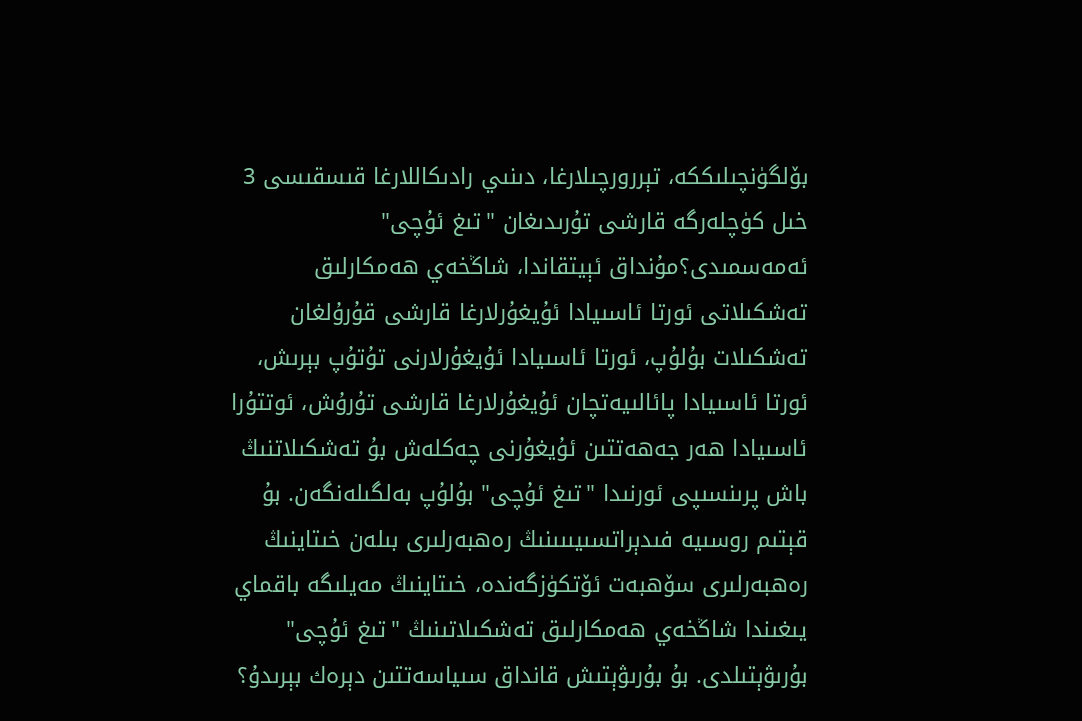بۆلگۈنچىلىككە، تېررورچىلارغا، دىنىي رادىكاللارغا قىسقىسى 3 خىل كۈچلەرگە قارشى تۇرىدىغان "تىغ ئۇچى" ئەمەسمىدى؟مۇنداق ئېيتقاندا، شاڭخەي ھەمكارلىق تەشكىلاتى ئورتا ئاسىيادا ئۇيغۇرلارغا قارشى قۇرۇلغان تەشكىلات بۇلۇپ، ئورتا ئاسىيادا ئۇيغۇرلارنى تۇتۇپ بېرىش، ئورتا ئاسىيادا پائالىيەتچان ئۇيغۇرلارغا قارشى تۇرۇش، ئوتتۇرا ئاسىيادا ھەر جەھەتتىن ئۇيغۇرنى چەكلەش بۇ تەشكىلاتنىڭ باش پرىنسىپى ئورنىدا "تىغ ئۇچى" بۇلۇپ بەلگىلەنگەن. بۇ قېتىم روسىيە فىدېراتسىيىىىنىڭ رەھبەرلىرى بىلەن خىتاينىڭ رەھبەرلىرى سۆھبەت ئۆتكۈزگەندە، خىتاينىڭ مەيلىگە باقماي يىغىندا شاڭخەي ھەمكارلىق تەشكىلاتىنىڭ "تىغ ئۇچى" بۇرىۋېتىلدى. بۇ بۇرىۋېتىش قانداق سىياسەتتىن دېرەك بېرىدۇ؟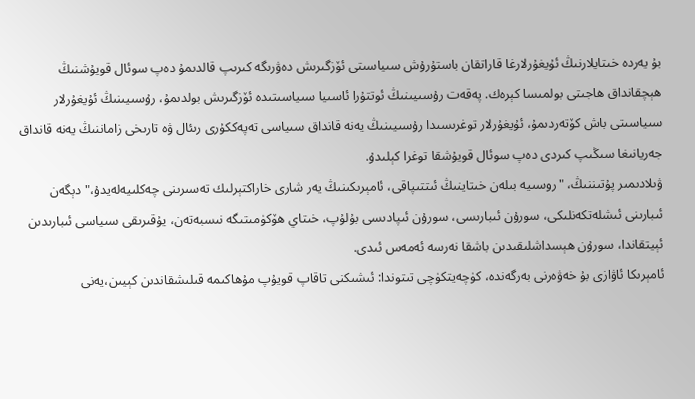بۇ يەردە خىتايلارنىڭ ئۇيغۇرلارغا قاراتقان باستۇرۇش سىياسىتى ئۆزگىرىش دەۋرىگە كىرىپ قالدىمۇ دەپ سوئال قويۇشنىڭ ھېچقانداق ھاجىتى بولمىسا كېرەك. پەقەت رۇسىيىنىڭ ئوتتۇرا ئاسىيا سىياسىتىدە ئۆزگىرىش بولدىمۇ، رۇسىيىنىڭ ئۇيغۇرلار سىياسىتى باش كۆتەردىمۇ، ئۇيغۇرلار توغرىسىدا رۇسىيىنىڭ يەنە قانداق سىياسى تەپەككۇرى رىئال ۋە تارىخى زاماننىڭ يەنە قانداق جەريانىغا سىڭىپ كىردى دەپ سوئال قويۇشقا توغرا كېلىدۇ.
ۋىلادىمىر پۇتىننىڭ، "روسىيە بىلەن خىتاينىڭ ئىتتىپاقى، ئامېرىكىنىڭ يەر شارى خاراكتېرلىك تەسىرىنى چەكلىيەلەيدۇ،" دېگەن ئىبارىنى ئىشلەتكەنلىكى، سورۇن ئىبارىسى، سورۇن ئىپادىسى بۇلۇپ، خىتاي ھۆكۈمىتىگە نىسبەتەن، يۇقىرىقى سىياسى ئىبارىدىن ئېيتقاندا، سورۇن ھېسداشلىقىدىن باشقا نەرسە ئەمەس ئىدى.
ئامېرىكا ئاۋازى بۇ خەۋەرنى بەرگەندە، كۈچەيتكۈچى تىتوندا: ئىشىكنى تاقاپ قويۇپ مۇھاكىمە قىلىشقاندىن كېيىن،يەنى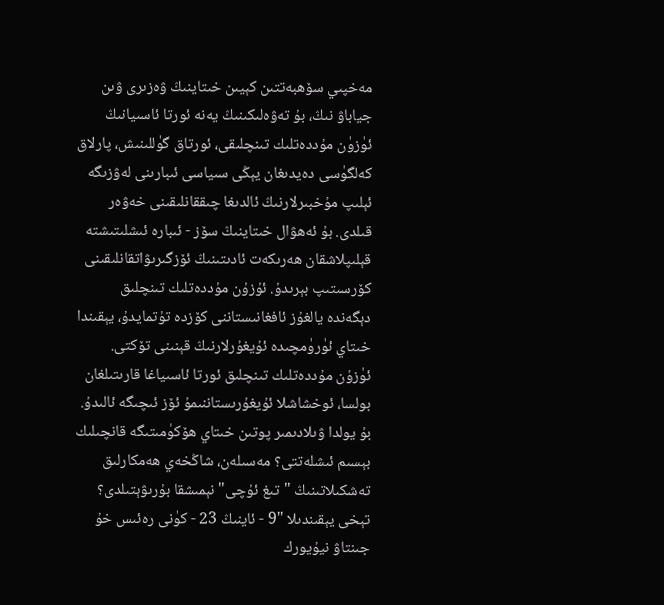مەخپىي سۆھبەتتىن كېيىن خىتاينىڭ ۋەزىرى ۋىن جياباۋ نىڭ، بۇ تەۋەلىكىنىڭ يەنە ئورتا ئاسىيانىڭ ئۈزۈن مۇددەتلىك تىنچلىقى، ئورتاق گۈللىنىش، پارلاق كەلگۈسى دەيدىغان يېڭى سىياسى ئىبارىنى لەۋزىگە ئېلىپ مۇخبىرلارنىڭ ئالدىغا چىققانلىقىنى خەۋەر قىلدى. بۇ ئەھۋال خىتاينىڭ سۆز - ئىبارە ئىشلىتىشتە قېلىپلاشقان ھەرىكەت ئادىتىنىڭ ئۆزگىرىۋاتقانلىقىنى كۆرسىتىپ بېرىدۇ. ئۇزۇن مۇددەتلىك تىنچلىق دېگەندە يالغۇز ئافغانىستاننى كۆزدە تۇتمايدۇ، يېقىندا خىتاي ئۈرۈمچىدە ئۇيغۇرلارنىڭ قېنىنى تۆكتى. ئۈزۇن مۇددەتلىك تىنچلىق ئورتا ئاسىياغا قارىتىلغان بولسا، ئوخشاشلا ئۇيغۇرىستاننىمۇ ئۆز ئىچىگە ئالىدۇ. بۇ يولدا ۋىلادىمىر پوتىن خىتاي ھۆكۈمىتىگە قانچىلىك بېسىم ئىشلەتتى؟ مەسىلەن، شاڭخەي ھەمكارلىق تەشكىلاتىنىڭ "تىغ ئۇچى" نېمىشقا بۇرىۋېتىلدى؟
تېخى يېقىندىلا "9 - ئاينىڭ 23 - كۈنى رەئىس خۇ جىنتاۋ نيۇيورك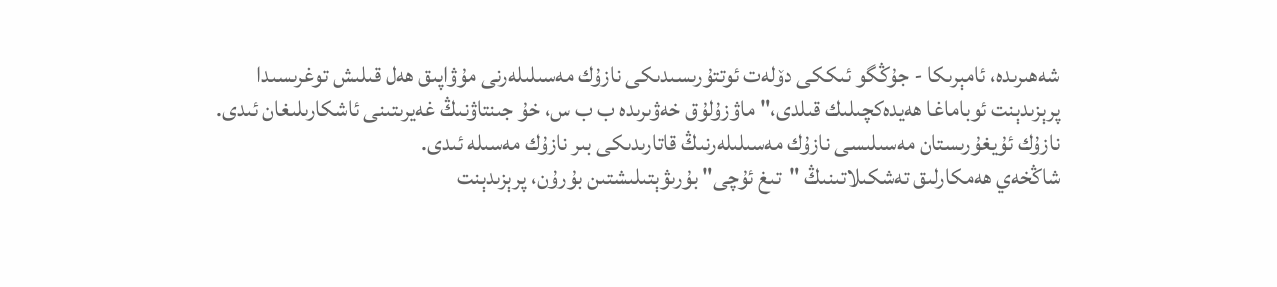شەھىرىدە، ئامېرىكا - جۇڭگو ئىككى دۆلەت ئوتتۇرىسىدىكى نازۇك مەسىلىلەرنى مۇۋاپىق ھەل قىلىش توغرىسىدا پرېزىدېنت ئوباماغا ھەيدەكچىلىك قىلدى،" ماۋزۇلۇق خەۋىرىدە ب ب س، خۇ جىنتاۋنىڭ غەيرىتىنى ئاشكارىلىغان ئىدى. نازۇك ئۇيغۇرىستان مەسىلىسى نازۇك مەسىلىلەرنىڭ قاتارىدىكى بىر نازۇك مەسىلە ئىدى.
شاڭخەي ھەمكارلىق تەشكىلاتىنىڭ "تىغ ئۇچى" بۇرىۋېتىلىشتىن بۇرۇن، پرېزىدېنت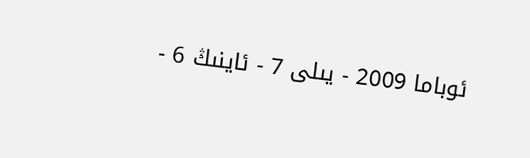ئوباما 2009 - يىلى 7 - ئاينىڭ 6 -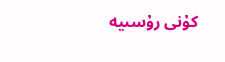كۇنى رۇسىيە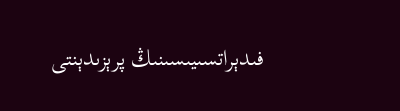فىدېراتسىيىسىنىڭ پرېزىدېنتى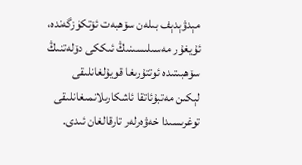مېدۋېدېف بىلەن سۆھبەت ئۆتكۈزگەندە، ئۇيغۇر مەسىلىسىنىڭ ئىككى دۆلەتنىڭ سۆھبىتىدە ئوتتۇرىغا قويۇلغانلىقى لېكىن مەتبۇئاتقا ئاشكارىلانمىغانلىقى توغرىسىدا خەۋەرلەر تارقالغان ئىدى.